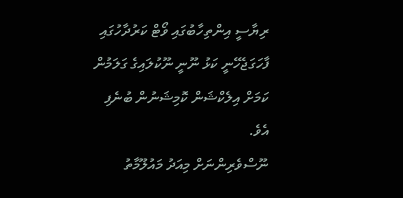ރިޔާސީ އިންތިހާބުގައި ވޯޓް ކަރުދާހުގައި ފާހަގަޖެހޭނީ ކަޅު ނޫނީ ނޫކުލައިގެ ގަލަމުން ކަމަށް އިލެކްޝަން ކޮމިޝަނުން ބުނެފި އެވެ.
ނޫސްވެރިންނަށް މިއަދު މައުލޫމާތު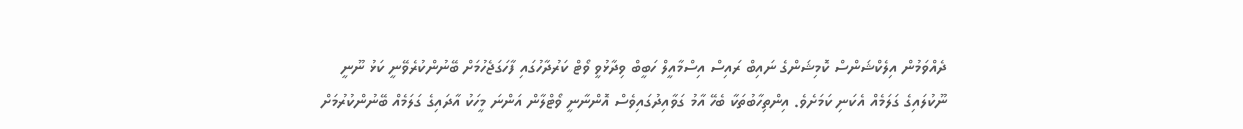ދެއްވަމުން އިލެކްޝަންސް ކޮމިޝަންގެ ނައިބް ރައިސް އިސްމާއީލް ހަބީބް ވިދާޅުވީ ވޯޓް ކަރުދާހުގައި ފާހަގަޖެހުމަށް ބޭނުންކުރެވޭނީ ކަޅު ނޫނީ ނޫކުލައިގެ ގަލަމެއް އެކަނި ކަމަށެވެ. އިންތިހާބުތަކާ ބެހޭ އާމު ގަވާއިދުގައިވެސް އޮންނާނީ ވޯޓްލާން އަންނަ މީހަކު އާދައިގެ ގަލަމެއް ބޭނުންކުރުމަށް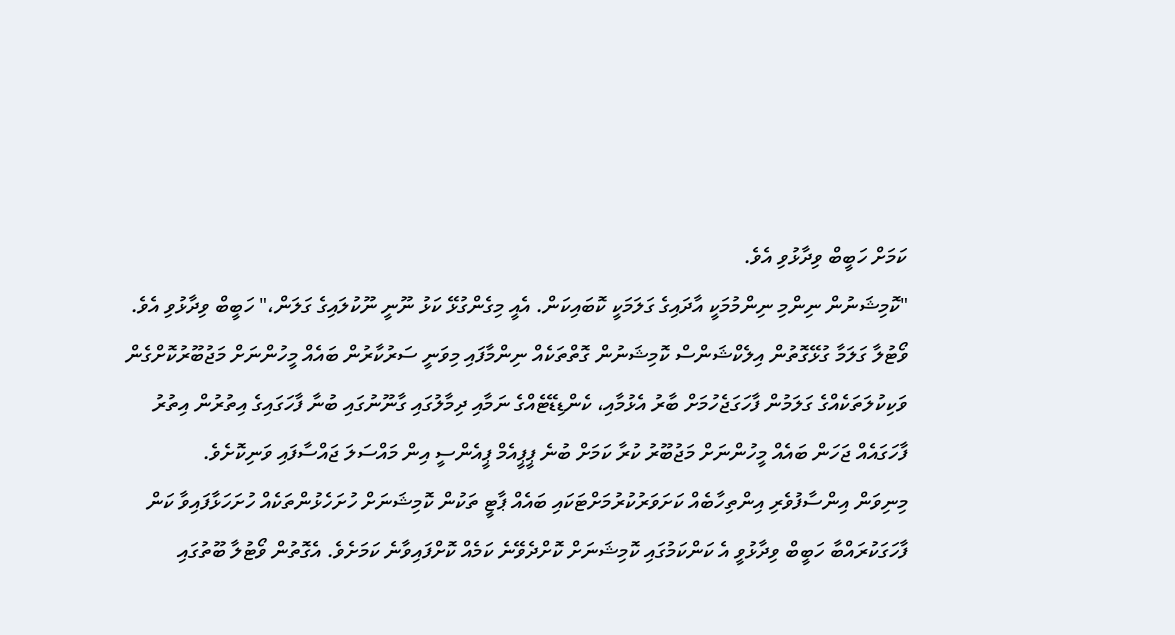ކަމަށް ހަބީބް ވިދާޅުވި އެވެ.
"ކޮމިޝަނުން ނިންމި ނިންމުމަކީ އާދައިގެ ގަލަމަކީ ކޮބައިކަން. އެއީ މިގެންގުޅޭ ކަޅު ނޫނީ ނޫކުލައިގެ ގަލަން،" ހަބީބް ވިދާޅުވި އެވެ.
ވޯޓުލާ ގަލަމާ ގުޅޭގޮތުން އިލެކްޝަންސް ކޮމިޝަނުން ގޮތްތަކެއް ނިންމާފައި މިވަނީ ސަރުކާރުން ބައެއް މީހުންނަށް މަޖުބޫރުކޮށްގެން ވަކިކުލަތަކެއްގެ ގަލަމުން ފާހަގަޖެހުމަށް ބާރު އެޅުމާއި، ކެންޑިޑޭޓެއްގެ ނަމާއި ދިމާލުގައި ގާނޫނުގައި ބުނާ ފާހަގައިގެ އިތުރުން އިތުރު ފާހަގައެއް ޖަހަން ބައެއް މީހުންނަށް މަޖުބޫރު ކުރާ ކަމަށް ބުނެ ޕީޕީއެމް ޕީއެންސީ އިން މައްސަލަ ޖައްސާފައި ވަނިކޮށެވެ.
މިނިވަން އިންސާފުވެރި އިންތިހާބެއް ކަށަވަރުކުރުމަށްޓަކައި ބައެއް ޕާޓީ ތަކުން ކޮމިޝަނަށް ހުށަހެޅުންތަކެއް ހުށަހަޅާފައިވާ ކަން ފާހަގަކުރައްބާ ހަބީބް ވިދާޅުވީ އެ ކަންކަމުގައި ކޮމިޝަނަށް ކޮށްދެވޭނެ ކަމެއް ކޮށްފައިވާނެ ކަމަށެވެ. އެގޮތުން ވޯޓުލާ ބޫތުގައި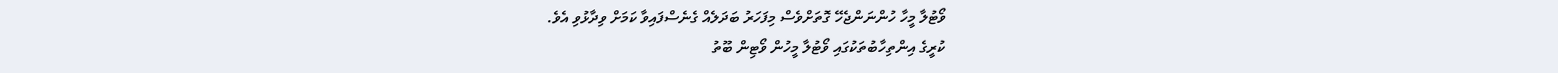ވޯޓުލާ މީހާ ހުންނަންޖެހޭ ގޮތަށްވެސް މިފަހަރު ބަދަލެއް ގެނެސްފައިވާ ކަމަށް ވިދާޅުވި އެވެ.
ކުރީގެ އިންތިހާބުތަކުގައި ވޯޓުލާ މީހުން ވޯޓިން ބޫތު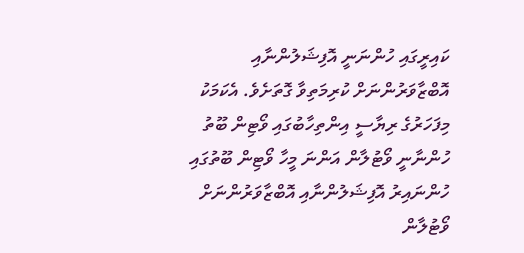ކައިރީގައި ހުންނަނީ އޮފިޝަލުންނާއި އޮބްޒާވަރުންނަށް ކުރިމަތިވާ ގޮތަށެވެ. އެކަމަކު މިފަހަރުގެ ރިޔާސީ އިންތިހާބުގައި ވޯޓިން ބޫތު ހުންނާނީ ވޯޓުލާން އަންނަ މީހާ ވޯޓިން ބޫތުގައި ހުންނައިރު އޮފިޝަލުންނާއި އޮބްޒާވަރުންނަށް ވޯޓުލާން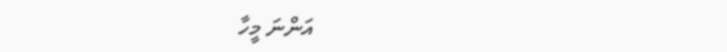އަންނަ މީހާ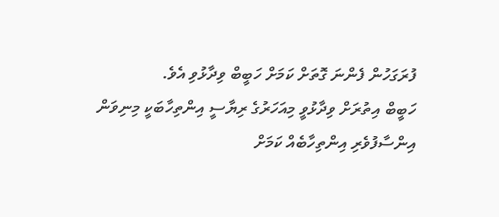ފުރަގަހުން ފެންނަ ގޮތަށް ކަމަށް ހަބީބް ވިދާޅުވި އެވެ.
ހަބީބް އިތުރަށް ވިދާޅުވީ މިއަހަރުގެ ރިޔާސީ އިންތިހާބަކީ މިނިވަން އިންސާފުވެރި އިންތިހާބެއް ކަމަށް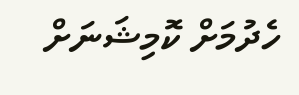ހެދުމަށް ކޮމިޝަނަށް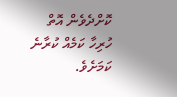ކޮށްދެވެން އޮތް ހުރިހާ ކަމެއް ކުރާނެ ކަމަށެވެ.